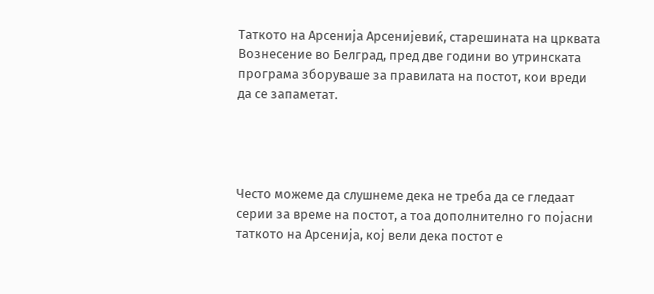Таткото на Арсенија Арсенијевиќ, старешината на црквата Вознесение во Белград, пред две години во утринската програма зборуваше за правилата на постот, кои вреди да се запаметат.




Често можеме да слушнеме дека не треба да се гледаат серии за време на постот, а тоа дополнително го појасни таткото на Арсенија, кој вели дека постот е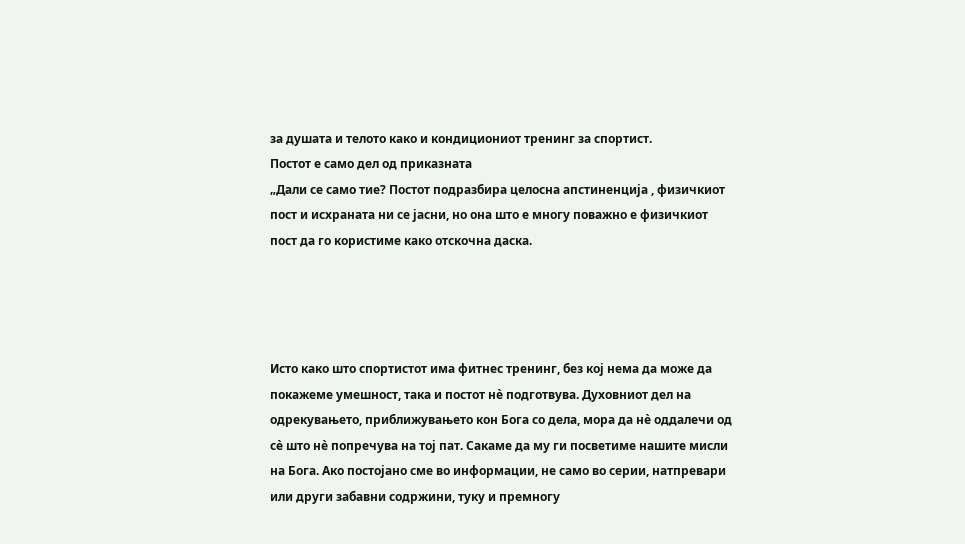за душата и телото како и кондициониот тренинг за спортист.
Постот е само дел од приказната
„Дали се само тие? Постот подразбира целосна апстиненција , физичкиот пост и исхраната ни се јасни, но она што е многу поважно е физичкиот пост да го користиме како отскочна даска.




Исто како што спортистот има фитнес тренинг, без кој нема да може да покажеме умешност, така и постот нè подготвува. Духовниот дел на одрекувањето, приближувањето кон Бога со дела, мора да нè оддалечи од сè што нè попречува на тој пат. Сакаме да му ги посветиме нашите мисли на Бога. Ако постојано сме во информации, не само во серии, натпревари или други забавни содржини, туку и премногу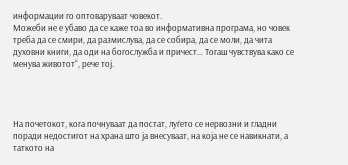информации го оптоваруваат човекот.
Можеби не е убаво да се каже тоа во информативна програма, но човек треба да се смири, да размислува, да се собира, да се моли, да чита духовни книги, да оди на богослужба и причест… Тогаш чувствува како се менува животот“, рече тој.




На почетокот, кога почнуваат да постат, луѓето се нервозни и гладни поради недостигот на храна што ја внесуваат, на која не се навикнати, а таткото на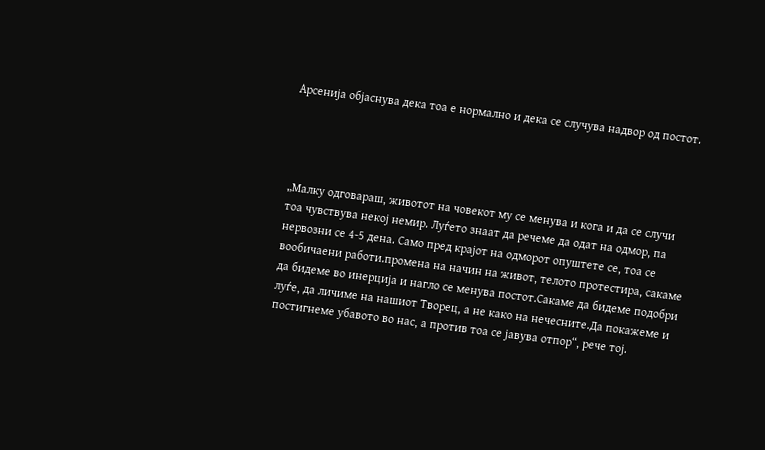Арсенија објаснува дека тоа е нормално и дека се случува надвор од постот.




„Малку одговараш, животот на човекот му се менува и кога и да се случи тоа чувствува некој немир. Луѓето знаат да речеме да одат на одмор, па нервозни се 4-5 дена. Само пред крајот на одморот опуштете се, тоа се вообичаени работи.промена на начин на живот, телото протестира, сакаме да бидеме во инерција и нагло се менува постот.Сакаме да бидеме подобри луѓе, да личиме на нашиот Творец, а не како на нечесните.Да покажеме и постигнеме убавото во нас, а против тоа се јавува отпор“, рече тој.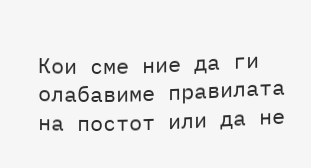Кои сме ние да ги олабавиме правилата на постот или да не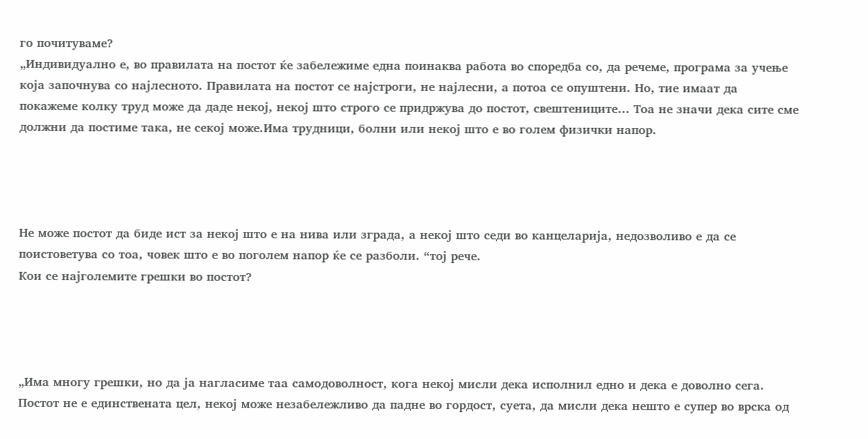го почитуваме?
„Индивидуално е, во правилата на постот ќе забележиме една поинаква работа во споредба со, да речеме, програма за учење која започнува со најлесното. Правилата на постот се најстроги, не најлесни, а потоа се опуштени. Но, тие имаат да покажеме колку труд може да даде некој, некој што строго се придржува до постот, свештениците… Тоа не значи дека сите сме должни да постиме така, не секој може.Има трудници, болни или некој што е во голем физички напор.




Не може постот да биде ист за некој што е на нива или зграда, а некој што седи во канцеларија, недозволиво е да се поистоветува со тоа, човек што е во поголем напор ќе се разболи. “тој рече.
Кои се најголемите грешки во постот?




„Има многу грешки, но да ја нагласиме таа самодоволност, кога некој мисли дека исполнил едно и дека е доволно сега. Постот не е единствената цел, некој може незабележливо да падне во гордост, суета, да мисли дека нешто е супер во врска од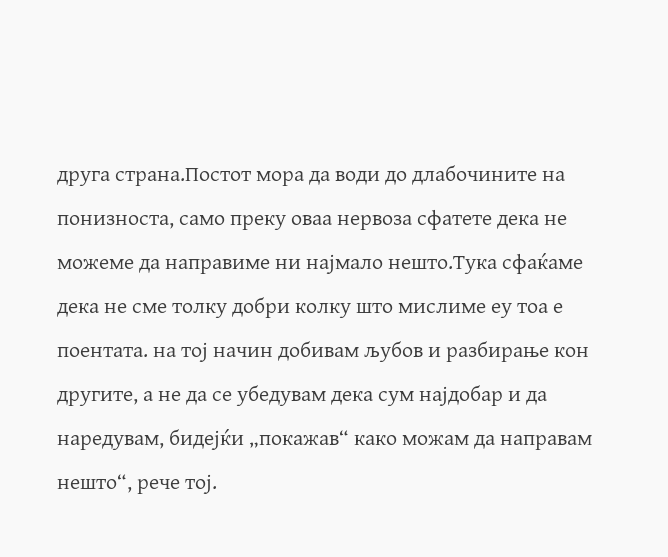друга страна.Постот мора да води до длабочините на понизноста, само преку оваа нервоза сфатете дека не можеме да направиме ни најмало нешто.Тука сфаќаме дека не сме толку добри колку што мислиме еу тоа е поентата. на тој начин добивам љубов и разбирање кон другите, а не да се убедувам дека сум најдобар и да наредувам, бидејќи „покажав“ како можам да направам нешто“, рече тој.